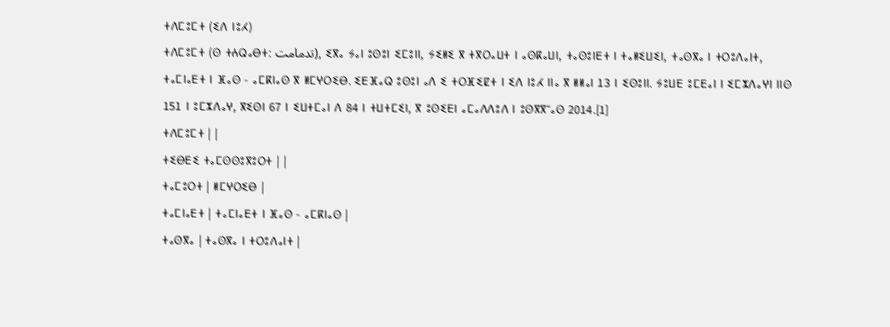ⵜⴷⵎⵓⵎⵜ (ⵉⴷ ⵏⵓⵃ)
ⵜⴷⵎⵓⵎⵜ (ⵙ ⵜⵄⵕⴰⴱⵜ: تدمامت), ⵉⴳⴰ ⵢⴰⵏ ⵓⵙⵓⵏ ⵉⵎⵓⵏⵏ, ⵢⵉⵍⵉ ⴳ ⵜⴳⵔⴰⵡⵜ ⵏ ⴰⵙⴽⴰⵡⵏ, ⵜⴰⵙⵓⵏⴹⵜ ⵏ ⵜⴰⵍⵉⵡⵉⵏ, ⵜⴰⵙⴳⴰ ⵏ ⵜⵔⵓⴷⴰⵏⵜ, ⵜⴰⵎⵏⴰⴹⵜ ⵏ ⴼⴰⵙ - ⴰⵎⴽⵏⴰⵙ ⴳ ⵍⵎⵖⵔⵉⴱ. ⵉⴹⴼⴰⵕ ⵓⵙⵓⵏ ⴰⴷ ⵉ ⵜⵔⴼⵉⵇⵜ ⵏ ⵉⴷ ⵏⵓⵃ ⵏⵏⴰ ⴳ ⵍⵍⴰⵏ 13 ⵏ ⵉⵙⵓⵏⵏ. ⵢⵓⵡⴹ ⵓⵎⴹⴰⵏ ⵏ ⵉⵎⵣⴷⴰⵖⵏ ⵏⵏⵙ 151 ⵏ ⵓⵎⵣⴷⴰⵖ, ⴳⵉⵙⵏ 67 ⵏ ⵉⵡⵜⵎⴰⵏ ⴷ 84 ⵏ ⵜⵡⵜⵎⵉⵏ, ⴳ ⵓⵙⵉⴹⵏ ⴰⵎⴰⴷⴷⵓⴷ ⵏ ⵓⵙⴳⴳⵯⴰⵙ 2014.[1]
ⵜⴷⵎⵓⵎⵜ | |
ⵜⵉⴱⴹⵉ ⵜⴰⵎⵙⵙⵓⴳⵓⵔⵜ | |
ⵜⴰⵎⵓⵔⵜ | ⵍⵎⵖⵔⵉⴱ |
ⵜⴰⵎⵏⴰⴹⵜ | ⵜⴰⵎⵏⴰⴹⵜ ⵏ ⴼⴰⵙ - ⴰⵎⴽⵏⴰⵙ |
ⵜⴰⵙⴳⴰ | ⵜⴰⵙⴳⴰ ⵏ ⵜⵔⵓⴷⴰⵏⵜ |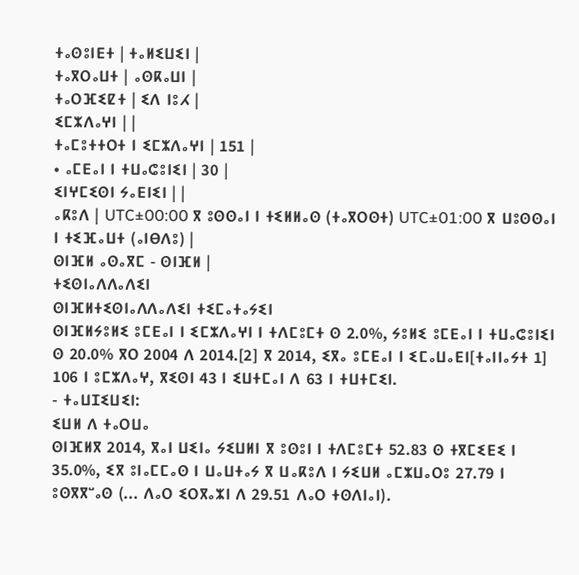ⵜⴰⵙⵓⵏⴹⵜ | ⵜⴰⵍⵉⵡⵉⵏ |
ⵜⴰⴳⵔⴰⵡⵜ | ⴰⵙⴽⴰⵡⵏ |
ⵜⴰⵔⴼⵉⵇⵜ | ⵉⴷ ⵏⵓⵃ |
ⵉⵎⵣⴷⴰⵖⵏ | |
ⵜⴰⵎⵓⵜⵜⵔⵜ ⵏ ⵉⵎⵣⴷⴰⵖⵏ | 151 |
• ⴰⵎⴹⴰⵏ ⵏ ⵜⵡⴰⵛⵓⵏⵉⵏ | 30 |
ⵉⵏⵖⵎⵉⵙⵏ ⵢⴰⴹⵏⵉⵏ | |
ⴰⴽⵓⴷ | UTC±00:00 ⴳ ⵓⵙⵙⴰⵏ ⵏ ⵜⵉⵍⵍⴰⵙ (ⵜⴰⴳⵔⵙⵜ) UTC±01:00 ⴳ ⵡⵓⵙⵙⴰⵏ ⵏ ⵜⵉⴼⴰⵡⵜ (ⴰⵏⴱⴷⵓ) |
ⵙⵏⴼⵍ ⴰⵙⴰⴳⵎ - ⵙⵏⴼⵍ |
ⵜⵉⵙⵏⴰⴷⴷⴰⴷⵉⵏ
ⵙⵏⴼⵍⵜⵉⵙⵏⴰⴷⴷⴰⴷⵉⵏ ⵜⵉⵎⴰⵜⴰⵢⵉⵏ
ⵙⵏⴼⵍⵢⵓⵍⵉ ⵓⵎⴹⴰⵏ ⵏ ⵉⵎⵣⴷⴰⵖⵏ ⵏ ⵜⴷⵎⵓⵎⵜ ⵙ 2.0%, ⵢⵓⵍⵉ ⵓⵎⴹⴰⵏ ⵏ ⵜⵡⴰⵛⵓⵏⵉⵏ ⵙ 20.0% ⴳⵔ 2004 ⴷ 2014.[2] ⴳ 2014, ⵉⴳⴰ ⵓⵎⴹⴰⵏ ⵏ ⵉⵎⴰⵡⴰⴹⵏ[ⵜⴰⵏⵏⴰⵢⵜ 1] 106 ⵏ ⵓⵎⵣⴷⴰⵖ, ⴳⵉⵙⵏ 43 ⵏ ⵉⵡⵜⵎⴰⵏ ⴷ 63 ⵏ ⵜⵡⵜⵎⵉⵏ.
- ⵜⴰⵡⵊⵉⵡⵉⵏ:
ⵉⵡⵍ ⴷ ⵜⴰⵔⵡⴰ
ⵙⵏⴼⵍⴳ 2014, ⴳⴰⵏ ⵡⵉⵏⴰ ⵢⵉⵡⵍⵏ ⴳ ⵓⵙⵓⵏ ⵏ ⵜⴷⵎⵓⵎⵜ 52.83 ⵙ ⵜⴳⵎⵉⴹⵉ ⵏ 35.0%, ⵉⴳ ⵓⵏⴰⵎⵎⴰⵙ ⵏ ⵡⴰⵡⵜⴰⵢ ⴳ ⵡⴰⴽⵓⴷ ⵏ ⵢⵉⵡⵍ ⴰⵎⵣⵡⴰⵔⵓ 27.79 ⵏ ⵓⵙⴳⴳⵯⴰⵙ (... ⴷⴰⵔ ⵉⵔⴳⴰⵣⵏ ⴷ 29.51 ⴷⴰⵔ ⵜⵙⴷⵏⴰⵏ).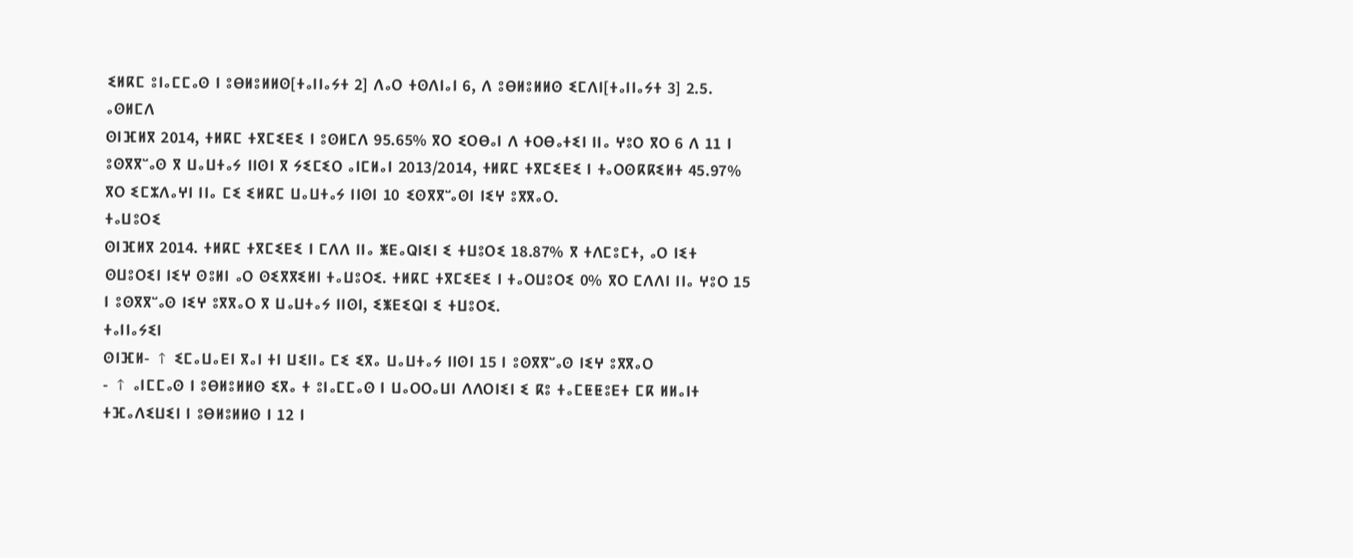ⵉⵍⴽⵎ ⵓⵏⴰⵎⵎⴰⵙ ⵏ ⵓⴱⵍⵓⵍⵍⵙ[ⵜⴰⵏⵏⴰⵢⵜ 2] ⴷⴰⵔ ⵜⵙⴷⵏⴰⵏ 6, ⴷ ⵓⴱⵍⵓⵍⵍⵙ ⵉⵎⴷⵏ[ⵜⴰⵏⵏⴰⵢⵜ 3] 2.5.
ⴰⵙⵍⵎⴷ
ⵙⵏⴼⵍⴳ 2014, ⵜⵍⴽⵎ ⵜⴳⵎⵉⴹⵉ ⵏ ⵓⵙⵍⵎⴷ 95.65% ⴳⵔ ⵉⵔⴱⴰⵏ ⴷ ⵜⵔⴱⴰⵜⵉⵏ ⵏⵏⴰ ⵖⵓⵔ ⴳⵔ 6 ⴷ 11 ⵏ ⵓⵙⴳⴳⵯⴰⵙ ⴳ ⵡⴰⵡⵜⴰⵢ ⵏⵏⵙⵏ ⴳ ⵢⵉⵎⵉⵔ ⴰⵏⵎⵍⴰⵏ 2013/2014, ⵜⵍⴽⵎ ⵜⴳⵎⵉⴹⵉ ⵏ ⵜⴰⵔⵙⴽⴽⵉⵍⵜ 45.97% ⴳⵔ ⵉⵎⵣⴷⴰⵖⵏ ⵏⵏⴰ ⵎⵉ ⵉⵍⴽⵎ ⵡⴰⵡⵜⴰⵢ ⵏⵏⵙⵏ 10 ⵉⵙⴳⴳⵯⴰⵙⵏ ⵏⵉⵖ ⵓⴳⴳⴰⵔ.
ⵜⴰⵡⵓⵔⵉ
ⵙⵏⴼⵍⴳ 2014. ⵜⵍⴽⵎ ⵜⴳⵎⵉⴹⵉ ⵏ ⵎⴷⴷ ⵏⵏⴰ ⵥⴹⴰⵕⵏⵉⵏ ⵉ ⵜⵡⵓⵔⵉ 18.87% ⴳ ⵜⴷⵎⵓⵎⵜ, ⴰⵔ ⵏⵉⵜ ⵙⵡⵓⵔⵉⵏ ⵏⵉⵖ ⵙⵓⵍⵏ ⴰⵔ ⵙⵉⴳⴳⵉⵍⵏ ⵜⴰⵡⵓⵔⵉ. ⵜⵍⴽⵎ ⵜⴳⵎⵉⴹⵉ ⵏ ⵜⴰⵔⵡⵓⵔⵉ 0% ⴳⵔ ⵎⴷⴷⵏ ⵏⵏⴰ ⵖⵓⵔ 15 ⵏ ⵓⵙⴳⴳⵯⴰⵙ ⵏⵉⵖ ⵓⴳⴳⴰⵔ ⴳ ⵡⴰⵡⵜⴰⵢ ⵏⵏⵙⵏ, ⵉⵥⴹⵉⵕⵏ ⵉ ⵜⵡⵓⵔⵉ.
ⵜⴰⵏⵏⴰⵢⵉⵏ
ⵙⵏⴼⵍ- ↑ ⵉⵎⴰⵡⴰⴹⵏ ⴳⴰⵏ ⵜⵏ ⵡⵉⵏⵏⴰ ⵎⵉ ⵉⴳⴰ ⵡⴰⵡⵜⴰⵢ ⵏⵏⵙⵏ 15 ⵏ ⵓⵙⴳⴳⵯⴰⵙ ⵏⵉⵖ ⵓⴳⴳⴰⵔ
- ↑ ⴰⵏⵎⵎⴰⵙ ⵏ ⵓⴱⵍⵓⵍⵍⵙ ⵉⴳⴰ ⵜ ⵓⵏⴰⵎⵎⴰⵙ ⵏ ⵡⴰⵔⵔⴰⵡⵏ ⴷⴷⵔⵏⵉⵏ ⵉ ⴽⵓ ⵜⴰⵎⵟⵟⵓⴹⵜ ⵎⴽ ⵍⵍⴰⵏⵜ ⵜⴼⴰⴷⵉⵡⵉⵏ ⵏ ⵓⴱⵍⵓⵍⵍⵙ ⵏ 12 ⵏ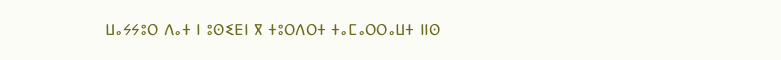ⵡⴰⵢⵢⵓⵔ ⴷⴰⵜ ⵏ ⵓⵙⵉⴹⵏ ⴳ ⵜⵓⵔⴷⵔⵜ ⵜⴰⵎⴰⵔⵔⴰⵡⵜ ⵏⵏⵙ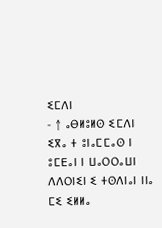ⵉⵎⴷⵏ
- ↑ ⴰⴱⵍⵓⵍⵙ ⵉⵎⴷⵏ ⵉⴳⴰ ⵜ ⵓⵏⴰⵎⵎⴰⵙ ⵏ ⵓⵎⴹⴰⵏ ⵏ ⵡⴰⵔⵔⴰⵡⵏ ⴷⴷⵔⵏⵉⵏ ⵉ ⵜⵙⴷⵏⴰⵏ ⵏⵏⴰ ⵎⵉ ⵉⵍⵍⴰ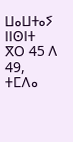ⵡⴰⵡⵜⴰⵢ ⵏⵏⵙⵏⵜ ⴳⵔ 45 ⴷ 49, ⵜⵎⴷⴰ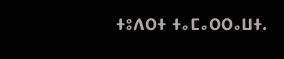ⵜⵓⴷⵔⵜ ⵜⴰⵎⴰⵔⵔⴰⵡⵜ.